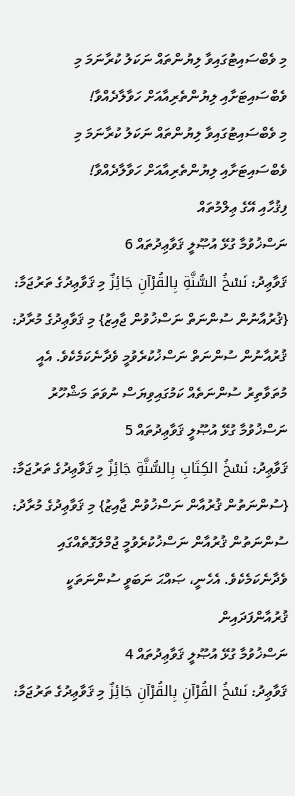މި ވެބްސައިޓުގައިވާ ލިޔުންތައް ނަކަލު ކުރާނަމަ މި ވެބްސައިޓަށާއި ލިޔުންތެރިއާއަށް ހަވާލާދެއްވާ!
މި ވެބްސައިޓުގައިވާ ލިޔުންތައް ނަކަލު ކުރާނަމަ މި ވެބްސައިޓަށާއި ލިޔުންތެރިއާއަށް ހަވާލާދެއްވާ!
ފިޤުހާއި އޭގެ ޢިލްމުތައް
ނަސްޚުވުމާ ގުޅޭ އުޞޫލީ ޤަވާޢިދުތައް 6
ޤަވާޢިދު: نَسْخُ السُّنَّةِ بِالقُرْآنِ جَائِزٌ މި ޤަވާޢިދުގެ ތަރުޖަމާ: {ޤުރުއާނުން ސުންނަތް ނަސްޚުވުން ޖާއިޒު} މި ޤަވާޢިދުގެ މުރާދު: ޤުރުއާނުން ސުންނަތް ނަސްޚުކުރެވުމީ ވެދާނެކަމެކެވެ. އެއީ މުތަވާތިރު ސުންނަތެއް ކަމުގައިވިޔަސް ނުވަތަ މަޝްހޫރު
ނަސްޚުވުމާ ގުޅޭ އުޞޫލީ ޤަވާޢިދުތައް 5
ޤަވާޢިދު: نَسْخُ الكِتَابِ بِالسُّنَّةِ جَائِزٌ މި ޤަވާޢިދުގެ ތަރުޖަމާ: {ސުންނަތުން ޤުރުއާން ނަސްޚުވުން ޖާއިޒު} މި ޤަވާޢިދުގެ މުރާދު: ސުންނަތުން ޤުރުއާން ނަސްޚުކުރެވުމީ ޖުމްލަގޮތެއްގައި ވެދާނެކަމެކެވެ. އެހެނީ، ޞައްޙަ ނަބަވީ ސުންނަތަކީ ޤުރުއާންފަދައިން
ނަސްޚުވުމާ ގުޅޭ އުޞޫލީ ޤަވާޢިދުތައް 4
ޤަވާޢިދު: نَسْخُ القُرْآنِ بِالقُرْآنِ جَائِزٌ މި ޤަވާޢިދުގެ ތަރުޖަމާ: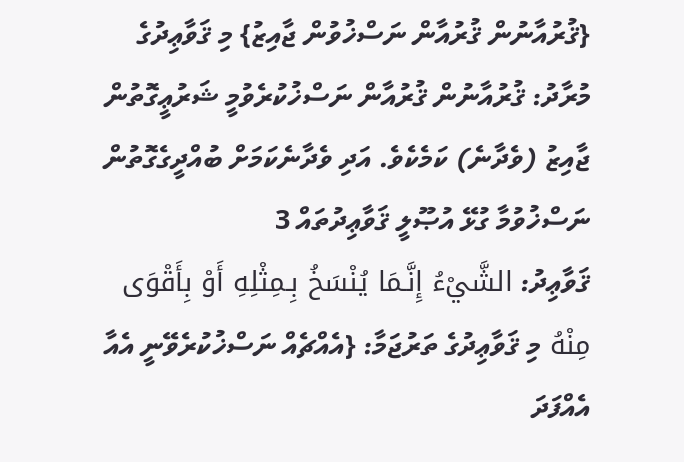{ޤުރުއާނުން ޤުރުއާން ނަސްޚުވުން ޖާއިޒު} މި ޤަވާޢިދުގެ މުރާދު: ޤުރުއާނުން ޤުރުއާން ނަސްޚުކުރެވުމީ ޝަރުޢީގޮތުން ޖާއިޒު (ވެދާނެ) ކަމެކެވެ. އަދި ވެދާނެކަމަށް ބުއްދީގެގޮތުން
ނަސްޚުވުމާ ގުޅޭ އުޞޫލީ ޤަވާޢިދުތައް 3
ޤަވާޢިދު: الشَّيْءُ إِنَّـمَا يُنْسَخُ بِـمِثْلِهِ أَوْ بِأَقْوَى مِنْهُ މި ޤަވާޢިދުގެ ތަރުޖަމާ: {އެއްޗެއް ނަސްޚުކުރެވޭނީ އެއާ އެއްފަދަ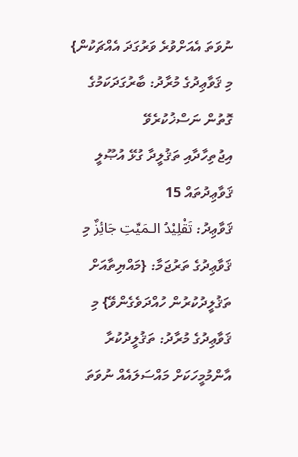ނުވަތަ އެއަށްވުރެ ވަރުގަދަ އެއްޗަކުން} މި ޤަވާޢިދުގެ މުރާދު: ބާރުގަދަކަމުގެ ގޮތުން ނަސްޚުކުރެވޭ
އިޖުތިހާދާއި ތަޤުލީދާ ގުޅޭ އުޞޫލީ ޤަވާޢިދުތައް 15
ޤަވާޢިދު: تَقْلِيْدُ الـمَيِّتِ جَائِزٌ މި ޤަވާޢިދުގެ ތަރުޖަމާ: {މައްޔިތާއަށް ތަޤުލީދުކުރުން ހުއްދަވެގެންވޭ} މި ޤަވާޢިދުގެ މުރާދު: ތަޤުލީދުކުރާ އާންމުމީހަކަށް މައްސަލައެއް ނުވަތަ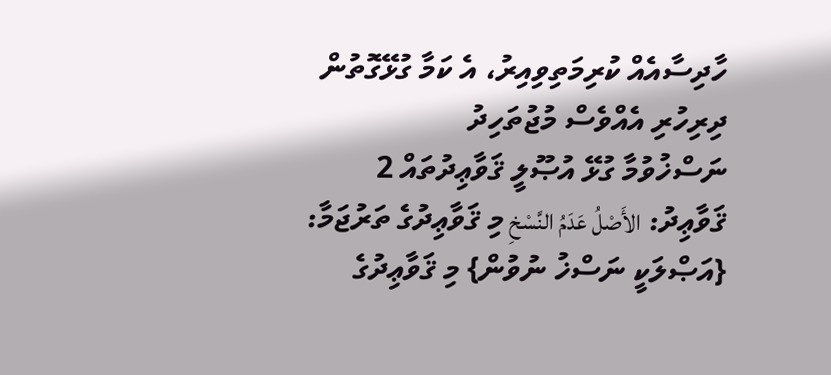ހާދިސާއެއް ކުރިމަތިވިއިރު، އެ ކަމާ ގުޅޭގޮތުން ދިރިހުރި އެއްވެސް މުޖުތަހިދު
ނަސްޚުވުމާ ގުޅޭ އުޞޫލީ ޤަވާޢިދުތައް 2
ޤަވާޢިދު: الأَصْلُ عَدَمُ النَّسْخِ މި ޤަވާޢިދުގެ ތަރުޖަމާ: {އަޞްލަކީ ނަސްޚު ނުވުން} މި ޤަވާޢިދުގެ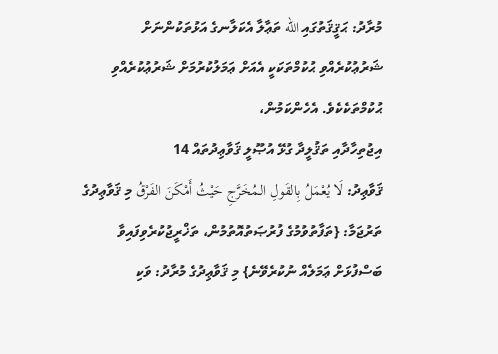މުރާދު: ޙަޤީޤަތުގައި الله ތަޢާލާ އެކަލާނގެ އަޅުތަކުންނަށް ޝަރުޢުކުރެއްވި ޙުކުމްތަކަކީ އެއަށް ޢަމަލުކުރުމަށް ޝަރުޢުކުރެއްވި ޙުކުމްތަކެކެވެ. އެހެންކަމުން،
އިޖުތިހާދާއި ތަޤުލީދާ ގުޅޭ އުޞޫލީ ޤަވާޢިދުތައް 14
ޤަވާޢިދު: لَا يُعْمَلُ بِالقَولِ الـمُخَرَّجِ حَيْثُ أَمْكَنَ الفَرْقُ މި ޤަވާޢިދުގެ ތަރުޖަމާ: {ތަފާތުވުމުގެ ފުރުޞަތުއޮތުމުން، ތަޚްރީޖުކުރެވިފައިވާ ބަސްފުޅަށް ޢަމަލެއް ނުކުރެވޭނެ} މި ޤަވާޢިދުގެ މުރާދު: ވަކި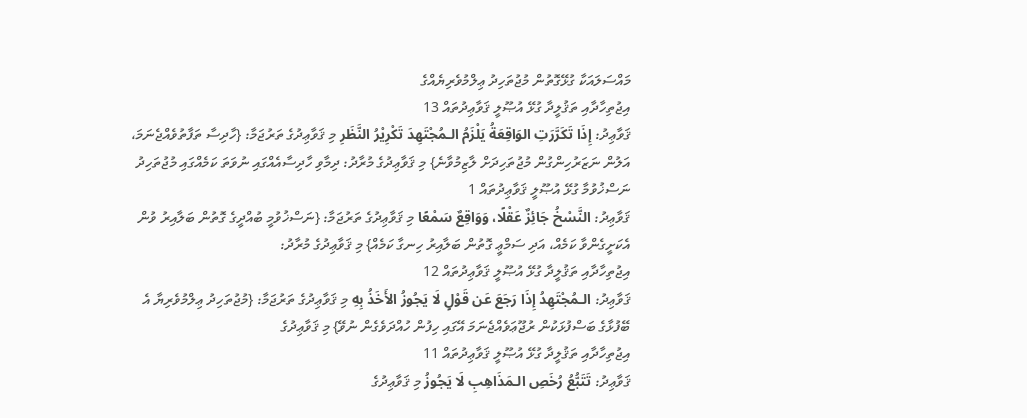މައްސަލައަކާ ގުޅޭގޮތުން މުޖުތަހިދު ޢިލްމުވެރިޔެއްގެ
އިޖުތިހާދާއި ތަޤުލީދާ ގުޅޭ އުޞޫލީ ޤަވާޢިދުތައް 13
ޤަވާޢިދު: إِذَا تَكَرَّرَتِ الوَاقِعَةُ يَلْزَمُ الـمُجْتَهِدَ تَكْرِيْرُ النَّظَرِ މި ޤަވާޢިދުގެ ތަރުޖަމާ: {ހާދިސާ ތަފާތުވެއްޖެނަމަ، އަލުން ނަޒަރުހިންގުން މުޖުތަހިދަށް ލާޒިމުވާނެ} މި ޤަވާޢިދުގެ މުރާދު: ދިމާވި ހާދިސާއެއްގައި ނުވަތަ ކަމެއްގައި މުޖުތަހިދު
ނަސްޚުވުމާ ގުޅޭ އުޞޫލީ ޤަވާޢިދުތައް 1
ޤަވާޢިދު: النَّسْخُ جَائِزٌ عَقْلًا، وَوَاقِعٌ سَمْعًا މި ޤަވާޢިދުގެ ތަރުޖަމާ: {ނަސްޚުވުމީ ބުއްދީގެ ގޮތުން ބަލާއިރު ވުން އެކަށީގެންވާ ކަމެއް، އަދި ސަމްޢީ ގޮތުން ބަލާއިރު ހިނގާ ކަމެއް} މި ޤަވާޢިދުގެ މުރާދު:
އިޖުތިހާދާއި ތަޤުލީދާ ގުޅޭ އުޞޫލީ ޤަވާޢިދުތައް 12
ޤަވާޢިދު: الـمُجْتَهِدُ إِذَا رَجَعَ عَن قَوْلٍ لَا يَجُوزُ الأَخَذُ بِهِ މި ޤަވާޢިދުގެ ތަރުޖަމާ: {މުޖުތަހިދު ޢިލްމުވެރިޔާ އެ ބޭފުޅާގެ ބަސްފުޅަކުން ރުޖޫޢަވެއްޖެނަމަ އޭގައި ހިފުން ހުއްދަވެގެން ނުވޭ} މި ޤަވާޢިދުގެ
އިޖުތިހާދާއި ތަޤުލީދާ ގުޅޭ އުޞޫލީ ޤަވާޢިދުތައް 11
ޤަވާޢިދު: تَتَبُّعُ رُخَصِ الـمَذَاهِبِ لَا يَجُوزُ މި ޤަވާޢިދުގެ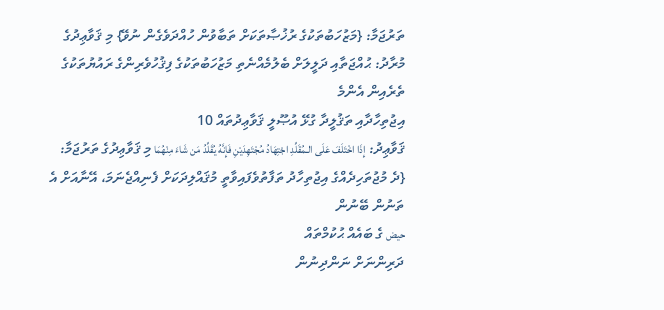ތަރުޖަމާ: {މަޒުހަބުތަކުގެ ރުޚުޞާތަކަށް ތަބާވުން ހުއްދަވެގެން ނުވޭ} މި ޤަވާޢިދުގެ މުރާދު: ޙުއްޖަތާއި ދަލީލަށް ބެލުމެއްނެތި މަޒުހަބުތަކުގެ ފިޤުހުވެރިންގެ ރައުޔުތަކުގެ ތެރެއިން އެންމެ
އިޖުތިހާދާއި ތަޤުލީދާ ގުޅޭ އުޞޫލީ ޤަވާޢިދުތައް 10
ޤަވާޢިދު: إِذَا اخْتَلَفَ عَلَى الـمُقَلِّدِ اجْتِهَادُ مُجْتَهِدَيْنِ فَإِنَّهُ يُقَلِّدُ مَن شَاءَ مِنْهُمَا މި ޤަވާޢިދުގެ ތަރުޖަމާ: {ދެ މުޖުތަހިދެއްގެ އިޖުތިހާދު ތަފާތުވެފައިވާތީ މުޤައްލިދަކަށް ފެނިއްޖެނަމަ، އޭނާއަށް އެ ތަނުން ބޭނުން
حيض ގެ ބައެއް ޙުކުމްތައް
ދަރިންނަށް ނަންދިނުން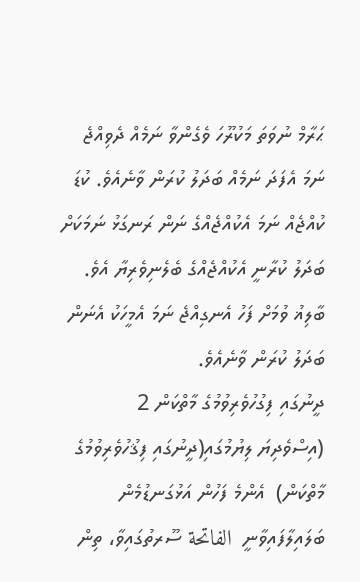ޙަރާމް ނުވަތަ މަކުރޫހަ ވެގެންވާ ނަމެއް ދެވިއްޖެ ނަމަ އެފަދަ ނަމެއް ބަދަލު ކުރަން ވާނެއެވެ. ކުޑަ ކުއްޖެއް ނަމަ އެކުއްޖެއްގެ ނަން ރަނގަޅު ނަމަކަށް ބަދަލު ކުރާނީ އެކުއްޖެއްގެ ބެލެނިވެރިޔާ އެވެ. ބާލިޣު ވުމަށް ފަހު އެނގިއްޖެ ނަމަ އެމީހަކު އެނަން ބަދަލު ކުރަން ވާނެއެވެ.
ދީނުގައި ފިގުހުވެރިވުމުގެ މާތްކަން 2
(އިސްވެދިޔަ ލިޔުމުގައި(ދީނުގައި ފިޤުހުވެރިވުމުގެ މާތްކަން)  އެންމެ ފަހުން އަޅުގަނޑުމެން ބަލައިލާފައިވާނީ  الفاتحة ސޫރތުގައިވާ، ތިން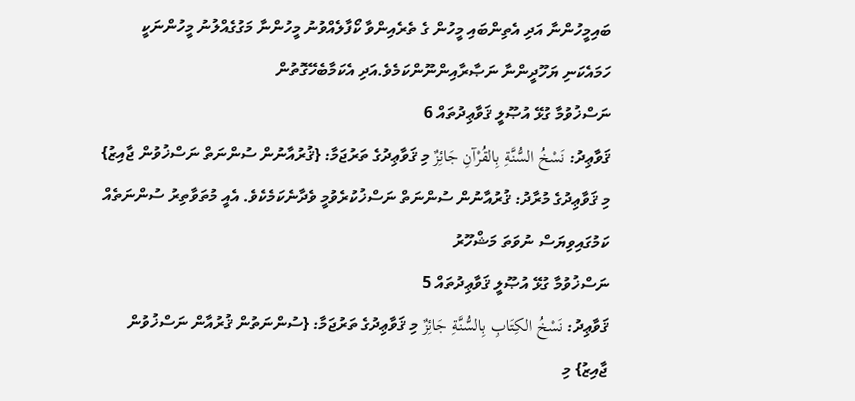ބައިމީހުންނާ އަދި އެތިންބައި މީހުން ގެ ތެރެއިންވާ ކޯފާލެއްވުނު މީހުންނާ މަގުގެއްލުނު މީހުންނަކީ ހަމައެކަނި ޔަހޫދީންނާ ނަޞާރާއިންނޫންކަމެވެ.އަދި އެކަމާބެހޭގޮތުން
ނަސްޚުވުމާ ގުޅޭ އުޞޫލީ ޤަވާޢިދުތައް 6
ޤަވާޢިދު: نَسْخُ السُّنَّةِ بِالقُرْآنِ جَائِزٌ މި ޤަވާޢިދުގެ ތަރުޖަމާ: {ޤުރުއާނުން ސުންނަތް ނަސްޚުވުން ޖާއިޒު} މި ޤަވާޢިދުގެ މުރާދު: ޤުރުއާނުން ސުންނަތް ނަސްޚުކުރެވުމީ ވެދާނެކަމެކެވެ. އެއީ މުތަވާތިރު ސުންނަތެއް ކަމުގައިވިޔަސް ނުވަތަ މަޝްހޫރު
ނަސްޚުވުމާ ގުޅޭ އުޞޫލީ ޤަވާޢިދުތައް 5
ޤަވާޢިދު: نَسْخُ الكِتَابِ بِالسُّنَّةِ جَائِزٌ މި ޤަވާޢިދުގެ ތަރުޖަމާ: {ސުންނަތުން ޤުރުއާން ނަސްޚުވުން ޖާއިޒު} މި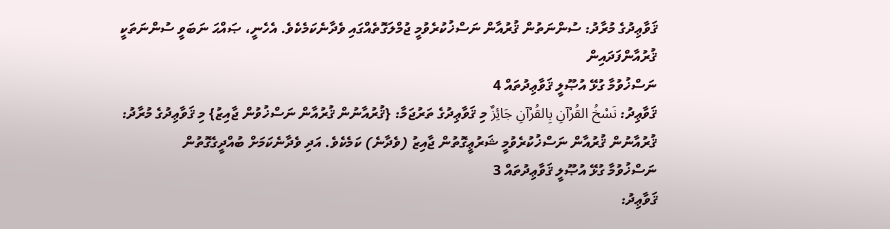ޤަވާޢިދުގެ މުރާދު: ސުންނަތުން ޤުރުއާން ނަސްޚުކުރެވުމީ ޖުމްލަގޮތެއްގައި ވެދާނެކަމެކެވެ. އެހެނީ، ޞައްޙަ ނަބަވީ ސުންނަތަކީ ޤުރުއާންފަދައިން
ނަސްޚުވުމާ ގުޅޭ އުޞޫލީ ޤަވާޢިދުތައް 4
ޤަވާޢިދު: نَسْخُ القُرْآنِ بِالقُرْآنِ جَائِزٌ މި ޤަވާޢިދުގެ ތަރުޖަމާ: {ޤުރުއާނުން ޤުރުއާން ނަސްޚުވުން ޖާއިޒު} މި ޤަވާޢިދުގެ މުރާދު: ޤުރުއާނުން ޤުރުއާން ނަސްޚުކުރެވުމީ ޝަރުޢީގޮތުން ޖާއިޒު (ވެދާނެ) ކަމެކެވެ. އަދި ވެދާނެކަމަށް ބުއްދީގެގޮތުން
ނަސްޚުވުމާ ގުޅޭ އުޞޫލީ ޤަވާޢިދުތައް 3
ޤަވާޢިދު: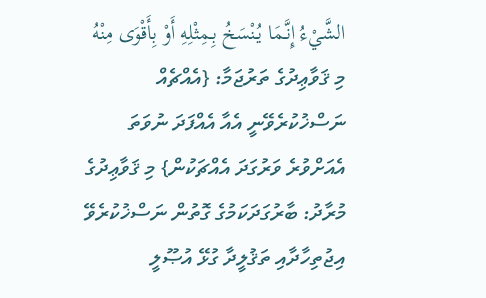الشَّيْءُ إِنَّـمَا يُنْسَخُ بِـمِثْلِهِ أَوْ بِأَقْوَى مِنْهُ މި ޤަވާޢިދުގެ ތަރުޖަމާ: {އެއްޗެއް ނަސްޚުކުރެވޭނީ އެއާ އެއްފަދަ ނުވަތަ އެއަށްވުރެ ވަރުގަދަ އެއްޗަކުން} މި ޤަވާޢިދުގެ މުރާދު: ބާރުގަދަކަމުގެ ގޮތުން ނަސްޚުކުރެވޭ
އިޖުތިހާދާއި ތަޤުލީދާ ގުޅޭ އުޞޫލީ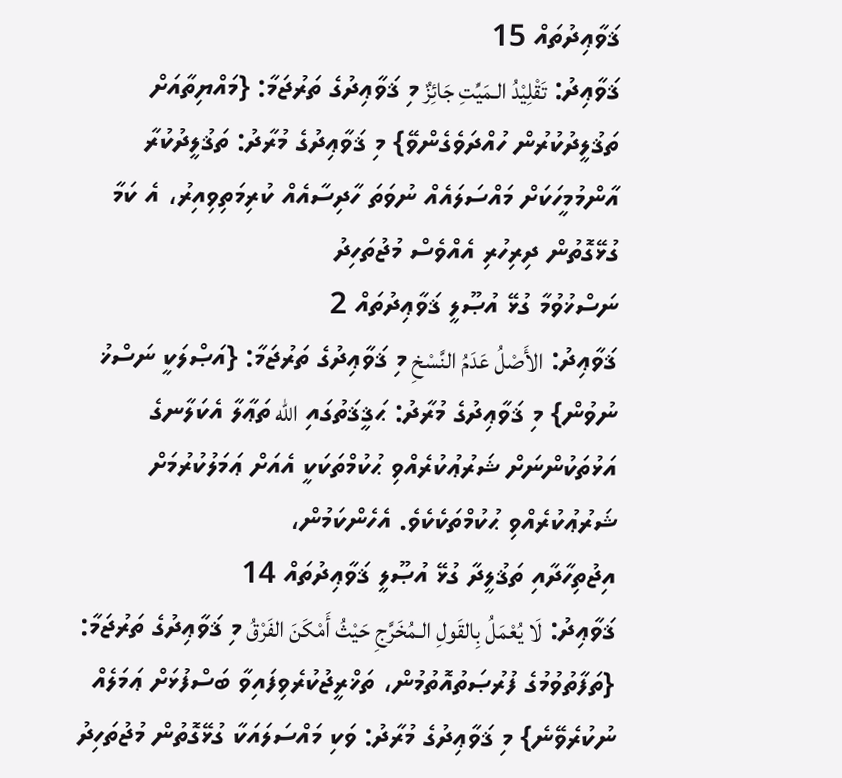ޤަވާޢިދުތައް 15
ޤަވާޢިދު: تَقْلِيْدُ الـمَيِّتِ جَائِزٌ މި ޤަވާޢިދުގެ ތަރުޖަމާ: {މައްޔިތާއަށް ތަޤުލީދުކުރުން ހުއްދަވެގެންވޭ} މި ޤަވާޢިދުގެ މުރާދު: ތަޤުލީދުކުރާ އާންމުމީހަކަށް މައްސަލައެއް ނުވަތަ ހާދިސާއެއް ކުރިމަތިވިއިރު، އެ ކަމާ ގުޅޭގޮތުން ދިރިހުރި އެއްވެސް މުޖުތަހިދު
ނަސްޚުވުމާ ގުޅޭ އުޞޫލީ ޤަވާޢިދުތައް 2
ޤަވާޢިދު: الأَصْلُ عَدَمُ النَّسْخِ މި ޤަވާޢިދުގެ ތަރުޖަމާ: {އަޞްލަކީ ނަސްޚު ނުވުން} މި ޤަވާޢިދުގެ މުރާދު: ޙަޤީޤަތުގައި الله ތަޢާލާ އެކަލާނގެ އަޅުތަކުންނަށް ޝަރުޢުކުރެއްވި ޙުކުމްތަކަކީ އެއަށް ޢަމަލުކުރުމަށް ޝަރުޢުކުރެއްވި ޙުކުމްތަކެކެވެ. އެހެންކަމުން،
އިޖުތިހާދާއި ތަޤުލީދާ ގުޅޭ އުޞޫލީ ޤަވާޢިދުތައް 14
ޤަވާޢިދު: لَا يُعْمَلُ بِالقَولِ الـمُخَرَّجِ حَيْثُ أَمْكَنَ الفَرْقُ މި ޤަވާޢިދުގެ ތަރުޖަމާ: {ތަފާތުވުމުގެ ފުރުޞަތުއޮތުމުން، ތަޚްރީޖުކުރެވިފައިވާ ބަސްފުޅަށް ޢަމަލެއް ނުކުރެވޭނެ} މި ޤަވާޢިދުގެ މުރާދު: ވަކި މައްސަލައަކާ ގުޅޭގޮތުން މުޖުތަހިދު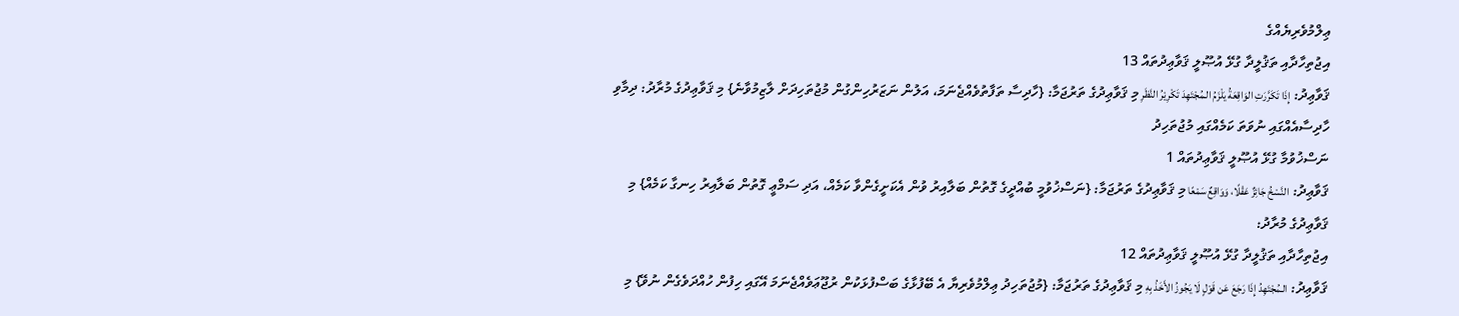ޢިލްމުވެރިޔެއްގެ
އިޖުތިހާދާއި ތަޤުލީދާ ގުޅޭ އުޞޫލީ ޤަވާޢިދުތައް 13
ޤަވާޢިދު: إِذَا تَكَرَّرَتِ الوَاقِعَةُ يَلْزَمُ الـمُجْتَهِدَ تَكْرِيْرُ النَّظَرِ މި ޤަވާޢިދުގެ ތަރުޖަމާ: {ހާދިސާ ތަފާތުވެއްޖެނަމަ، އަލުން ނަޒަރުހިންގުން މުޖުތަހިދަށް ލާޒިމުވާނެ} މި ޤަވާޢިދުގެ މުރާދު: ދިމާވި ހާދިސާއެއްގައި ނުވަތަ ކަމެއްގައި މުޖުތަހިދު
ނަސްޚުވުމާ ގުޅޭ އުޞޫލީ ޤަވާޢިދުތައް 1
ޤަވާޢިދު: النَّسْخُ جَائِزٌ عَقْلًا، وَوَاقِعٌ سَمْعًا މި ޤަވާޢިދުގެ ތަރުޖަމާ: {ނަސްޚުވުމީ ބުއްދީގެ ގޮތުން ބަލާއިރު ވުން އެކަށީގެންވާ ކަމެއް، އަދި ސަމްޢީ ގޮތުން ބަލާއިރު ހިނގާ ކަމެއް} މި ޤަވާޢިދުގެ މުރާދު:
އިޖުތިހާދާއި ތަޤުލީދާ ގުޅޭ އުޞޫލީ ޤަވާޢިދުތައް 12
ޤަވާޢިދު: الـمُجْتَهِدُ إِذَا رَجَعَ عَن قَوْلٍ لَا يَجُوزُ الأَخَذُ بِهِ މި ޤަވާޢިދުގެ ތަރުޖަމާ: {މުޖުތަހިދު ޢިލްމުވެރިޔާ އެ ބޭފުޅާގެ ބަސްފުޅަކުން ރުޖޫޢަވެއްޖެނަމަ އޭގައި ހިފުން ހުއްދަވެގެން ނުވޭ} މި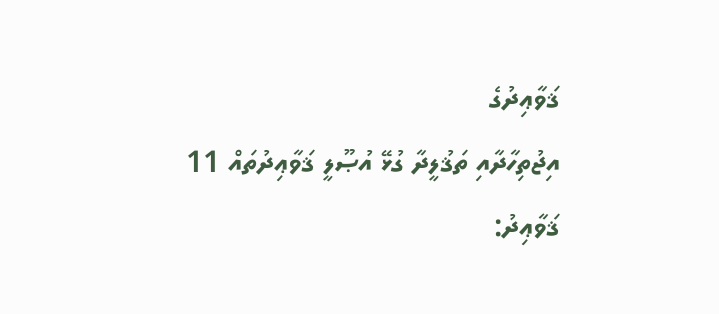ޤަވާޢިދުގެ
އިޖުތިހާދާއި ތަޤުލީދާ ގުޅޭ އުޞޫލީ ޤަވާޢިދުތައް 11
ޤަވާޢިދު: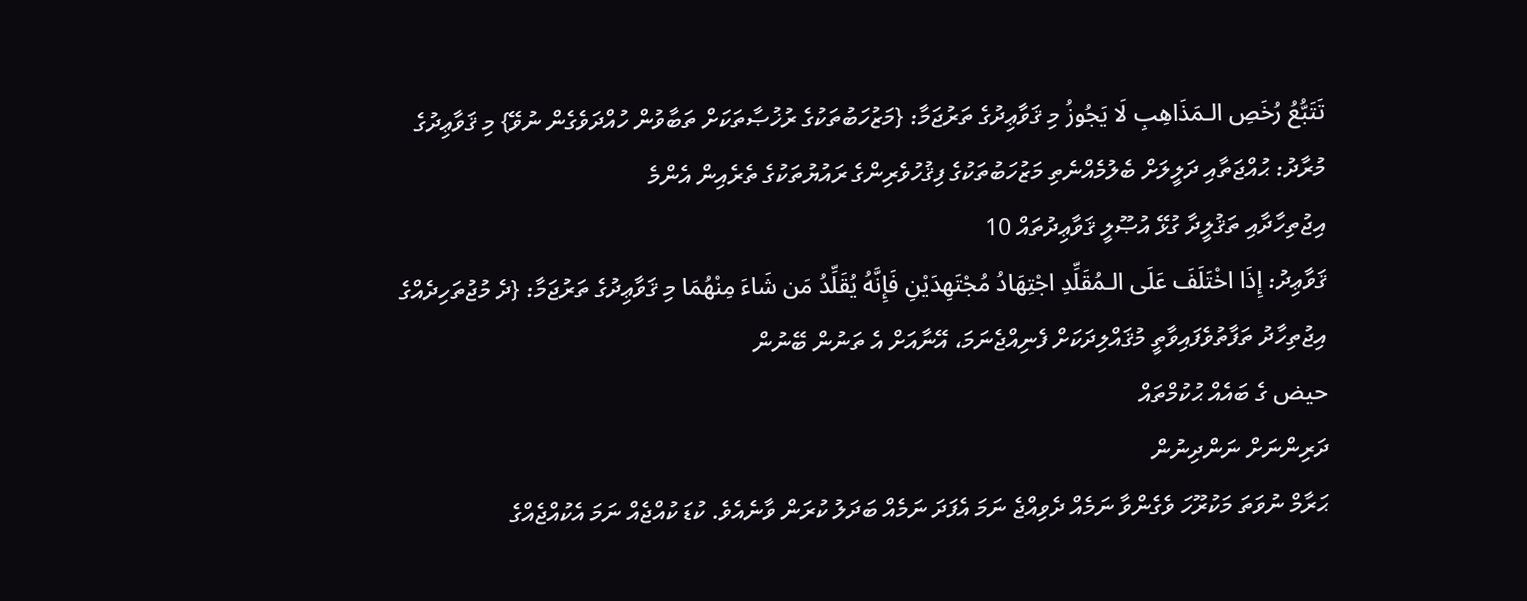تَتَبُّعُ رُخَصِ الـمَذَاهِبِ لَا يَجُوزُ މި ޤަވާޢިދުގެ ތަރުޖަމާ: {މަޒުހަބުތަކުގެ ރުޚުޞާތަކަށް ތަބާވުން ހުއްދަވެގެން ނުވޭ} މި ޤަވާޢިދުގެ މުރާދު: ޙުއްޖަތާއި ދަލީލަށް ބެލުމެއްނެތި މަޒުހަބުތަކުގެ ފިޤުހުވެރިންގެ ރައުޔުތަކުގެ ތެރެއިން އެންމެ
އިޖުތިހާދާއި ތަޤުލީދާ ގުޅޭ އުޞޫލީ ޤަވާޢިދުތައް 10
ޤަވާޢިދު: إِذَا اخْتَلَفَ عَلَى الـمُقَلِّدِ اجْتِهَادُ مُجْتَهِدَيْنِ فَإِنَّهُ يُقَلِّدُ مَن شَاءَ مِنْهُمَا މި ޤަވާޢިދުގެ ތަރުޖަމާ: {ދެ މުޖުތަހިދެއްގެ އިޖުތިހާދު ތަފާތުވެފައިވާތީ މުޤައްލިދަކަށް ފެނިއްޖެނަމަ، އޭނާއަށް އެ ތަނުން ބޭނުން
حيض ގެ ބައެއް ޙުކުމްތައް
ދަރިންނަށް ނަންދިނުން
ޙަރާމް ނުވަތަ މަކުރޫހަ ވެގެންވާ ނަމެއް ދެވިއްޖެ ނަމަ އެފަދަ ނަމެއް ބަދަލު ކުރަން ވާނެއެވެ. ކުޑަ ކުއްޖެއް ނަމަ އެކުއްޖެއްގެ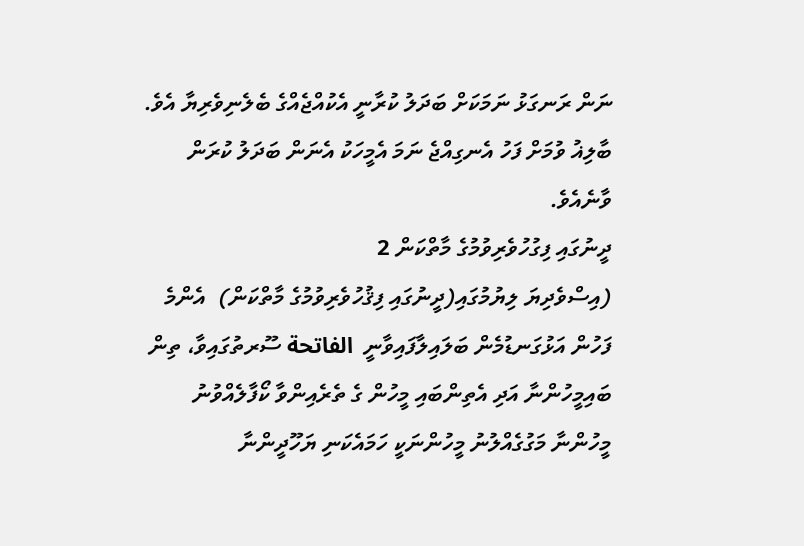ނަން ރަނގަޅު ނަމަކަށް ބަދަލު ކުރާނީ އެކުއްޖެއްގެ ބެލެނިވެރިޔާ އެވެ. ބާލިޣު ވުމަށް ފަހު އެނގިއްޖެ ނަމަ އެމީހަކު އެނަން ބަދަލު ކުރަން ވާނެއެވެ.
ދީނުގައި ފިގުހުވެރިވުމުގެ މާތްކަން 2
(އިސްވެދިޔަ ލިޔުމުގައި(ދީނުގައި ފިޤުހުވެރިވުމުގެ މާތްކަން)  އެންމެ ފަހުން އަޅުގަނޑުމެން ބަލައިލާފައިވާނީ  الفاتحة ސޫރތުގައިވާ، ތިން ބައިމީހުންނާ އަދި އެތިންބައި މީހުން ގެ ތެރެއިންވާ ކޯފާލެއްވުނު މީހުންނާ މަގުގެއްލުނު މީހުންނަކީ ހަމައެކަނި ޔަހޫދީންނާ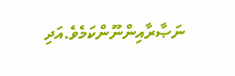ނަޞާރާއިންނޫންކަމެވެ.އަދި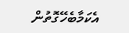އެކަމާބެހޭގޮތުން